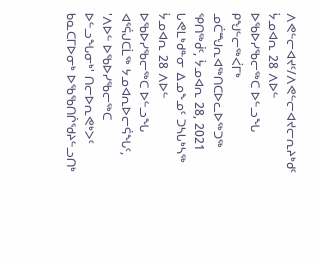ᐱᕙᓪᓕᐊᔪᑦ/ᐱᕙᓪᓕᐊᔪᓕᕆᔨᒃᑯᑦ
ᔮᓄᐊᕆ 28 ᐱᐅᓪ ᐅᖃᐅᓯᖃᓕᖅᑕ ᐅᓪᓗᖓ
ᑭᖑᓪᓕᖅᐹᒥᒃ ᓄᑖᙳᕆᐊᖅᑎᑕᐅᓚᐅᖅᑐᖅ ᕿᑎᖅᑰᑦ, ᔮᓄᐊᕆ 28, 2021
ᒐᕙᒪᒃᑯᓐᓂ ᐃᓄᖕᓄᑦ ᑐᓴᒐᒃᓴᖅ
ᔮᓄᐊᕆ 28 ᐱᐅᓪ ᐅᖃᐅᓯᖃᓕᖅᑕ ᐅᓪᓗᖓ
ᐊᕐᕌᒍᑕᒫᖅ ᔭᓄᐊᕆᐅᓕᕌᖓᑦ, 'ᐱᐅᓪ ᐅᖃᐅᓯᖃᓕᖅᑕ ᐅᓪᓗᖓᓂᒃ' ᑎᓕᐅᕆᕙᒃᐳᑦ ᑲᓇᑕᒥᐅᓂᒃ ᐅᖃᖃᑎᒌᖁᔨᓪᓗᑎᒃ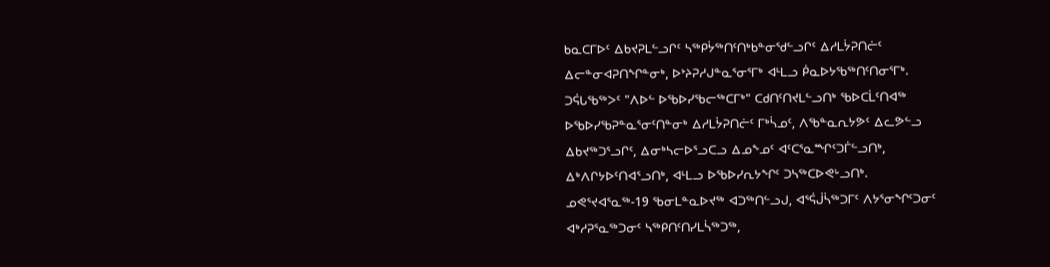ᑲᓇᑕᒥᐅᑦ ᐃᑲᔪᕈᒪᓪᓗᒋᑦ ᓴᖅᑭᔮᖅᑎᑦᑎᒃᑲᓐᓂᖁᓪᓗᒋᑦ ᐃᓱᒪᔮᕈᑎᓖᑦ ᐃᓕᓐᓂᐊᕈᑎᖏᓐᓂᒃ, ᐅᔾᔨᕈᓱᒍᓐᓇᕐᓂᕐᒥᒃ ᐊᒻᒪᓗ ᑮᓇᐅᔭᖃᖅᑎᑦᑎᓂᕐᒥᒃ.
ᑐᕌᒐᖃᖅᐳᑦ "ᐱᐅᓪ ᐅᖃᐅᓯᖃᓕᖅᑕᒥᒃ" ᑕᑯᑎᑦᑎᔪᒪᓪᓗᑎᒃ ᖃᐅᑕᒫᑦᑎᐊᖅ ᐅᖃᐅᓯᖃᕈᓐᓇᕐᓂᑦᑎᓐᓂᒃ ᐃᓱᒪᔮᕈᑎᓖᑦ ᒥᒃᓵᓄᑦ, ᐱᖃᓐᓇᕆᔭᕗᑦ ᐃᓚᕗᓪᓗ ᐃᑲᔪᖅᑐᕐᓗᒋᑦ, ᐃᓂᒃᓴᓕᐅᕐᓗᑕᓗ ᐃᓄᖕᓄᑦ ᐊᑦᑕᕐᓇᙱᑦᑐᒦᓪᓗᑎᒃ, ᐃᒃᐱᒋᔭᐅᑦᑎᐊᕐᓗᑎᒃ, ᐊᒻᒪᓗ ᐅᖃᐅᓯᕆᔭᖏᑦ ᑐᓴᖅᑕᐅᕙᒡᓗᑎᒃ.
ᓄᕙᕐᔪᐊᕐᓇᖅ-19 ᖃᓂᒪᓐᓇᐅᔪᖅ ᐊᑐᖅᑎᓪᓗᒍ, ᐊᕐᕌᒎᓵᖅᑐᒥᑦ ᐱᔭᕐᓂᖏᑦᑐᓂᑦ ᐊᒃᓱᕈᕐᓇᖅᑐᓂᑦ ᓴᖅᑭᑎᑦᑎᓯᒪᓵᖅᑐᖅ,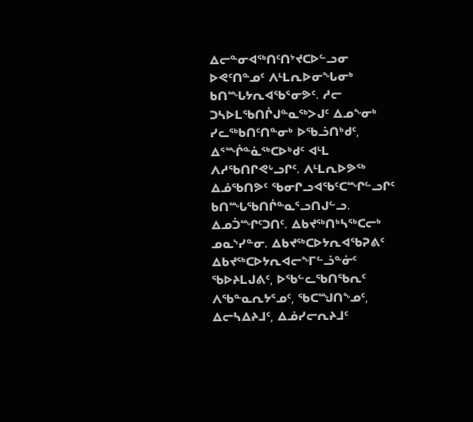ᐃᓕᓐᓂᐊᖅᑎᑦᑎᔾᔪᑕᐅᓪᓗᓂ ᐅᕙᑦᑎᓐᓄᑦ ᐱᒻᒪᕆᐅᓂᖓᓂᒃ ᑲᑎᙵᔭᕆᐊᖃᕐᓂᕗᑦ. ᓱᓕ ᑐᓴᐅᒪᖃᑎᒌᒍᓐᓇᖅᐳᒍᑦ ᐃᓄᖕᓂᒃ ᓯᓚᖅᑲᑎᑦᑎᓐᓂᒃ ᐅᖃᓘᑎᒃᑯᑦ, ᐃᕐᙲᓐᓈᖅᑕᐅᒃᑯᑦ ᐊᒻᒪ ᐱᓱᖃᑎᒋᕙᒡᓗᒋᑦ. ᐱᒻᒪᕆᐅᕗᖅ ᐃᓅᖃᑎᕗᑦ ᖃᓂᒋᓗᐊᖃᑦᑕᙱᓪᓗᒋᑦ ᑲᑎᙵᖃᑎᒌᓐᓇᕐᓗᑎᒍᓪᓗ.
ᐃᓄᑑᙱᑦᑐᑎᑦ. ᐃᑲᔪᖅᑎᒃᓴᖅᑕᓕᒃ ᓄᓇᔅᓯᓐᓂ. ᐃᑲᔪᖅᑕᐅᔭᕆᐊᖃᕈᕕᑦ ᐃᑲᔪᖅᑕᐅᔭᕆᐊᓕᖕᒥᓪᓘᓐᓃᑦ ᖃᐅᔨᒪᒍᕕᑦ, ᐅᖃᓪᓚᖃᑎᖃᕆᑦ ᐱᖃᓐᓇᕆᔭᕐᓄᑦ, ᖃᑕᙳᑎᖕᓄᑦ, ᐃᓕᓴᐃᔨᒧᑦ, ᐃᓅᓯᓕᕆᔨᒧᑦ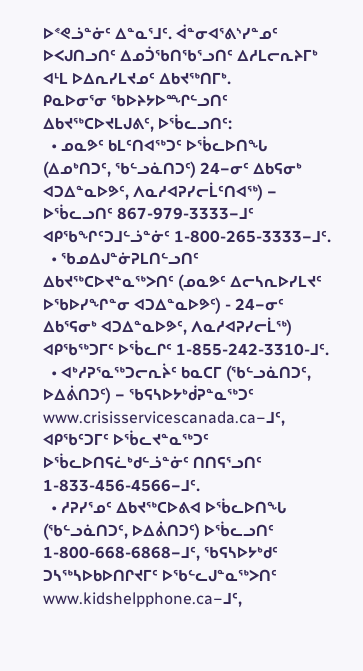ᐅᕝᕙᓘᓐᓃᑦ ᐃᓐᓇᕐᒧᑦ. ᐋᓐᓂᐊᕐᕕᔅᓯᓐᓄᑦ ᐅᐸᒍᑎᓗᑎᑦ ᐃᓄᑑᖃᑎᖃᕐᓗᑎᑦ ᐃᓱᒪᓕᕆᔨᒥᒃ ᐊᒻᒪ ᐅᐃᕆᓯᒪᔪᓄᑦ ᐃᑲᔪᖅᑎᒥᒃ.
ᑭᓇᐅᓂᕐᓂ ᖃᐅᔨᔭᐅᙱᓪᓗᑎᑦ ᐃᑲᔪᖅᑕᐅᔪᒪᒍᕕᑦ, ᐅᖄᓚᓗᑎᑦ:
  • ᓄᓇᕗᑦ ᑲᒪᑦᑎᐊᖅᑐᑦ ᐅᖄᓚᐅᑎᖓ (ᐃᓄᒃᑎᑐᑦ, ᖃᓪᓗᓈᑎᑐᑦ) 24−ᓂᑦ ᐃᑲᕋᓂᒃ ᐊᑐᐃᓐᓇᐅᕗᑦ, ᐱᓇᓱᐊᕈᓯᓕᒫᑦᑎᐊᖅ) − ᐅᖄᓚᓗᑎᑦ 867-979-3333−ᒧᑦ ᐊᑭᖃᖏᑦᑐᒧᓪᓘᓐᓃᑦ 1-800-265-3333−ᒧᑦ.
  • ᖃᓄᐃᒍᓐᓃᕈᒪᑎᓪᓗᑎᑦ ᐃᑲᔪᖅᑕᐅᔪᓐᓇᖅᐳᑎᑦ (ᓄᓇᕗᑦ ᐃᓕᓴᕆᐅᓯᒪᔪᑦ ᐅᖃᐅᓯᖏᓐᓂ ᐊᑐᐃᓐᓇᐅᕗᑦ) - 24−ᓂᑦ ᐃᑲᕐᕋᓂᒃ ᐊᑐᐃᓐᓇᐅᕗᑦ, ᐱᓇᓱᐊᕈᓯᓕᒫᖅ) ᐊᑭᖃᖅᑐᒥᑦ ᐅᖄᓚᒋᑦ 1-855-242-3310-ᒧᑦ.
  • ᐊᒃᓱᕈᕐᓇᖅᑐᓕᕆᔩᑦ ᑲᓇᑕᒥ (ᖃᓪᓗᓈᑎᑐᑦ, ᐅᐃᕖᑎᑐᑦ) − ᖃᕋᓴᐅᔭᒃᑰᕈᓐᓇᖅᑐᑦ www.crisisservicescanada.ca−ᒧᑦ, ᐊᑭᖃᑦᑐᒥᑦ ᐅᖄᓚᔪᓐᓇᖅᑐᑦ ᐅᖄᓚᐅᑎᕋᓛᒃᑯᓪᓘᓐᓃᑦ ᑎᑎᕋᕐᓗᑎᑦ 1-833-456-4566−ᒧᑦ.
  • ᓱᕈᓯᕐᓄᑦ ᐃᑲᔪᖅᑕᐅᕕᐊ ᐅᖄᓚᐅᑎᖓ (ᖃᓪᓗᓈᑎᑐᑦ, ᐅᐃᕖᑎᑐᑦ) ᐅᖄᓚᓗᑎᑦ 1-800-668-6868−ᒧᑦ, ᖃᕋᓴᐅᔭᒃᑯᑦ ᑐᓴᖅᓴᐅᑲᐅᑎᒋᔪᒥᑦ ᐅᖃᓪᓚᒍᓐᓇᖅᐳᑎᑦ www.kidshelpphone.ca−ᒧᑦ,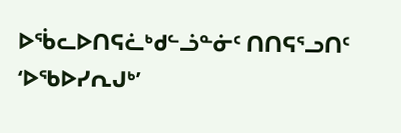ᐅᖄᓚᐅᑎᕋᓛᒃᑯᓪᓘᓐᓃᑦ ᑎᑎᕋᕐᓗᑎᑦ ‘ᐅᖃᐅᓯᕆᒍᒃ’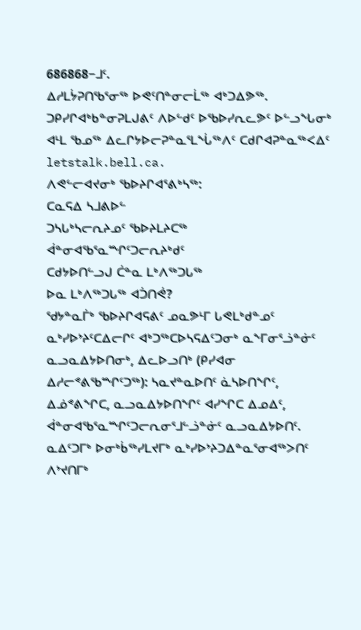686868−ᒧᑦ.
ᐃᓱᒪᔮᕈᑎᖃᕐᓂᖅ ᐅᕙᑦᑎᓐᓂᓕᒫᖅ ᐊᒃᑐᐃᕗᖅ. ᑐᑭᓯᒋᐊᒃᑲᓐᓂᕈᒪᒍᕕᑦ ᐱᐅᓪᑯᑦ ᐅᖃᐅᓯᕆᓚᕗᑦ ᐅᓪᓗᖓᓂᒃ ᐊᒻᒪ ᖃᓄᖅ ᐃᓚᒋᔭᐅᓕᕈᓐᓇᕐᒪᖔᖅᐱᑦ ᑕᑯᒋᐊᕈᓐᓇᖅᐸᐃᑦ letstalk.bell.ca.
ᐱᕙᓪᓕᐊᔪᓂᒃ ᖃᐅᔨᒋᐊᕐᕕᒃᓴᖅ:
ᑕᓇᕋᐃ ᓴᒧᕕᐅᓪ
ᑐᓴᒐᒃᓴᓕᕆᔨᓄᑦ ᖃᐅᔨᒪᔨᑕᖅ
ᐋᓐᓂᐊᖃᕐᓇᙱᑦᑐᓕᕆᔨᒃᑯᑦ
ᑕᑯᔭᐅᑎᓪᓗᒍ ᑖᓐᓇ ᒪᒃᐱᖅᑐᒐᖅ
ᐅᓇ ᒪᒃᐱᖅᑐᒐᖅ ᐊᑑᑎᕚ?
ᖁᔭᓐᓇᒦᒃ ᖃᐅᔨᒋᐊᕋᕕᑦ ᓄᓇᕗᒻᒥ ᒐᕙᒪᒃᑯᓐᓄᑦ
ᓇᒃᓯᐅᔾᔨᑦᑕᐃᓕᒋᑦ ᐊᒃᑐᖅᑕᐅᓴᕋᐃᑦᑐᓂᒃ ᓇᖕᒥᓂᕐᓘᓐᓃᑦ ᓇᓗᓇᐃᔭᐅᑎᓂᒃ, ᐃᓚᐅᓗᑎᒃ (ᑭᓯᐊᓂ ᐃᓱᓕᕝᕕᖃᙱᑦᑐᖅ): ᓴᓇᔪᓐᓇᐅᑎᑦ ᓈᓴᐅᑎᖏᑦ, ᐃᓅᕝᕕᖏᑕ, ᓇᓗᓇᐃᔭᐅᑎᖏᑦ ᐊᓯᖏᑕ ᐃᓄᐃᑦ, ᐋᓐᓂᐊᖃᕐᓇᙱᑦᑐᓕᕆᓂᕐᒧᓪᓘᓐᓃᑦ ᓇᓗᓇᐃᔭᐅᑎᑦ. ᓇᐃᑦᑐᒥᒃ ᐅᓂᒃᑳᖅᓯᒪᔪᒥᒃ ᓇᒃᓯᐅᔾᔨᑐᐃᓐᓇᕐᓂᐊᖅᐳᑎᑦ ᐱᔾᔪᑎᒥᒃ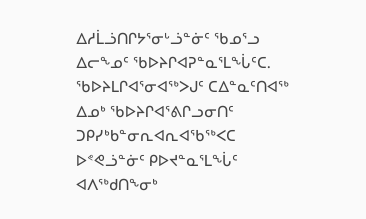ᐃᓱᒫᓘᑎᒋᔭᕐᓂᒡᓘᓐᓃᑦ ᖃᓄᕐᓗ ᐃᓕᖕᓄᑦ ᖃᐅᔨᒋᐊᕈᓐᓇᕐᒪᖔᑦᑕ. ᖃᐅᔨᒪᒋᐊᕐᓂᐊᖅᐳᒍᑦ ᑕᐃᓐᓇᑦᑎᐊᖅ ᐃᓄᒃ ᖃᐅᔨᒋᐊᕐᕕᒋᓗᓂᑎᑦ ᑐᑭᓯᒃᑲᓐᓂᕆᐊᕆᐊᖃᖅᐸᑕ ᐅᕝᕙᓘᓐᓃᑦ ᑭᐅᔪᓐᓇᕐᒪᖔᑦ ᐊᐱᖅᑯᑎᖕᓂᒃ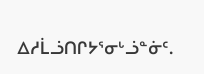ᐃᓱᒫᓘᑎᒋᔭᕐᓂᒡᓘᓐᓃᑦ.